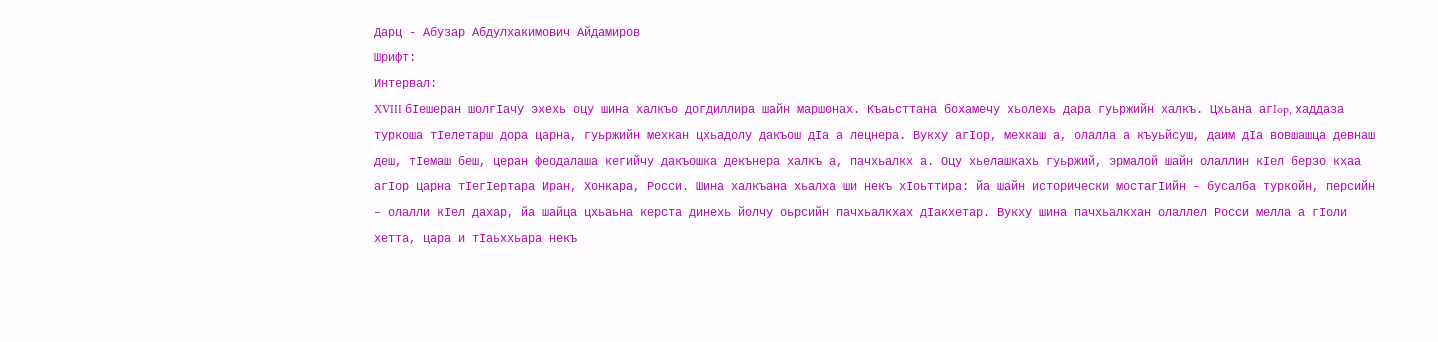Дарц - Абузар Абдулхакимович Айдамиров
Шрифт:
Интервал:
XVIII бIешеран шолгIачу эхехь оцу шина халкъо догдиллира шайн маршонах. Къаьсттана бохамечу хьолехь дара гуьржийн халкъ. Цхьана aгIop, хаддаза туркоша тIелетарш дора царна, гуьржийн мехкан цхьадолу дакъош дIа а лецнера. Вукху агIор, мехкаш а, олалла а къуьйсуш, даим дIа вовшашца девнаш деш, тIемаш беш, церан феодалаша кегийчу дакъошка декънера халкъ а, пачхьалкх а. Оцу хьелашкахь гуьржий, эрмалой шайн олаллин кIел берзо кхаа aгIор царна тIегIертара Иран, Хонкара, Росси. Шина халкъана хьалха ши некъ хIоьттира: йа шайн исторически мостагIийн – бусалба туркойн, персийн – олалли кIел дахар, йа шайца цхьаьна керста динехь йолчу оьрсийн пачхьалкхах дIакхетар. Вукху шина пачхьалкхан олаллел Росси мелла а гIоли хетта, цара и тIаьххьара некъ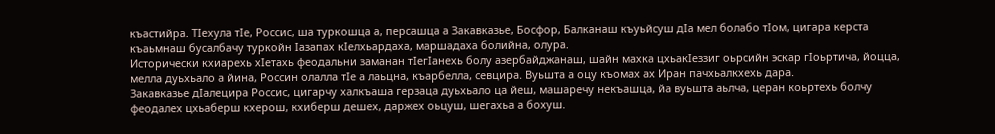къастийра. ТIехула тIе, Россис, ша туркошца а, персашца а Закавказье, Босфор, Балканаш къуьйсуш дIа мел болабо тIом, цигара керста къаьмнаш бусалбачу туркойн Iазапах кIелхьардаха, маршадаха болийна, олура.
Исторически кхиарехь хIетахь феодальни заманан тIегIанехь болу азербайджанаш, шайн махка цхьакIеззиг оьрсийн эскар гIоьртича, йоцца, мелла дуьхьало а йина, Россин олалла тIе а лаьцна, къарбелла, севцира. Вуьшта а оцу къомах ах Иран пачхьалкхехь дара.
Закавказье дIалецира Россис, цигарчу халкъаша гepзаца дуьхьало ца йеш, машаречу некъашца, йа вуьшта аьлча, церан коьртехь болчу феодалех цхьаберш кхерош, кхиберш дешех, даржех оьцуш, шегахьа а бохуш.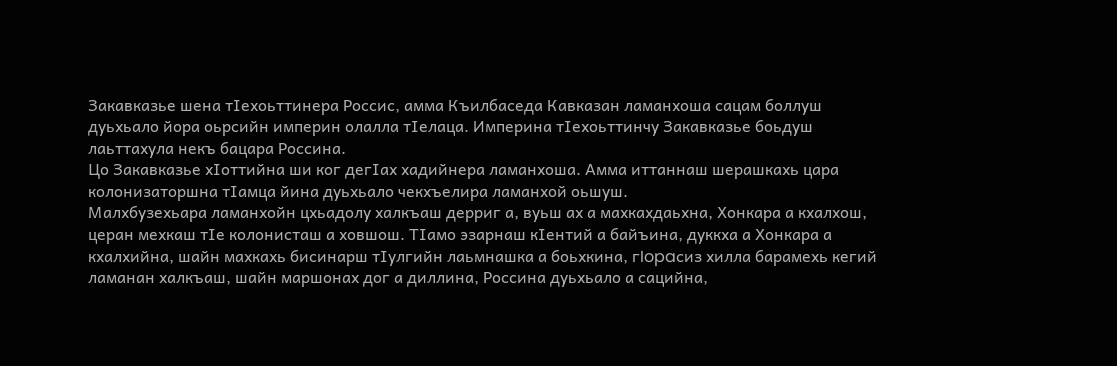Закавказье шена тIехоьттинера Россис, амма Къилбаседа Кавказан ламанхоша сацам боллуш дуьхьало йора оьрсийн империн олалла тIелаца. Империна тIехоьттинчу Закавказье боьдуш лаьттахула некъ бацара Россина.
Цо Закавказье хIоттийна ши ког дегIах хадийнера ламанхоша. Амма иттаннаш шерашкахь цара колонизаторшна тIамца йина дуьхьало чекхъелира ламанхой оьшуш.
Малхбузехьара ламанхойн цхьадолу халкъаш дерриг а, вуьш ах а махкахдаьхна, Хонкара а кхалхош, церан мехкаш тIе колонисташ а ховшош. ТIамо эзарнаш кIентий а байъина, дуккха а Хонкара а кхалхийна, шайн махкахь бисинарш тIулгийн лаьмнашка а боьхкина, гIopaсиз хилла барамехь кегий ламанан халкъаш, шайн маршонах дог а диллина, Россина дуьхьало а сацийна,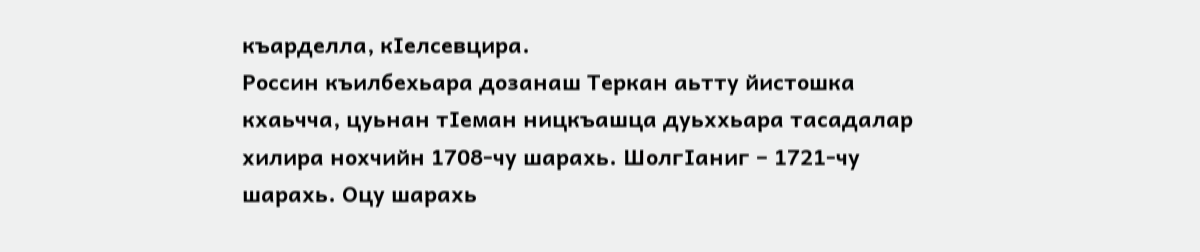къарделла, кIелсевцира.
Россин къилбехьара дозанаш Теркан аьтту йистошка кхаьчча, цуьнан тIеман ницкъашца дуьххьара тасадалар хилира нохчийн 1708-чу шарахь. ШолгIаниг – 1721-чу шарахь. Оцу шарахь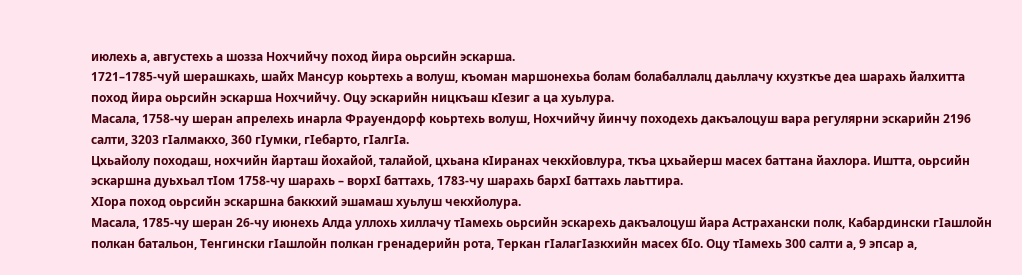июлехь а, августехь а шозза Нохчийчу поход йира оьрсийн эскарша.
1721–1785-чуй шерашкахь, шайх Мансур коьртехь а волуш, къоман маршонехьа болам болабаллалц даьллачу кхузткъе деа шарахь йалхитта поход йира оьрсийн эскарша Нохчийчу. Оцу эскарийн ницкъаш кIезиг а ца хуьлура.
Масала, 1758-чу шеран апрелехь инарла Фрауендорф коьртехь волуш, Нохчийчу йинчу походехь дакъалоцуш вара регулярни эскарийн 2196 салти, 3203 гIалмакхо, 360 гIумки, гIебарто, гIалгIа.
Цхьайолу походаш, нохчийн йарташ йохайой, талайой, цхьана кIиранах чекхйовлура, ткъа цхьайерш масех баттана йахлора. Иштта, оьрсийн эскаршна дуьхьал тIом 1758-чу шарахь – ворхI баттахь, 1783-чу шарахь бархI баттахь лаьттира.
ХIора поход оьрсийн эскаршна баккхий эшамаш хуьлуш чекхйолура.
Масала, 1785-чу шеран 26-чу июнехь Алда уллохь хиллачу тIамехь оьрсийн эскарехь дакъалоцуш йара Астрахански полк, Кабардински гIашлойн полкан батальон, Тенгински гIашлойн полкан гренадерийн рота, Теркан гIалагIазкхийн масех бIо. Оцу тIамехь 300 салти а, 9 эпсар а,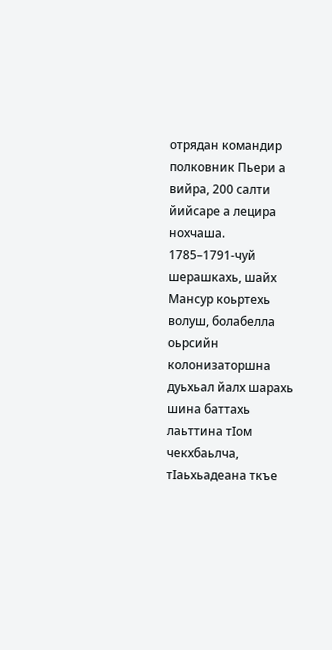отрядан командир полковник Пьери а вийра, 200 салти йийсаре а лецира нохчаша.
1785–1791-чуй шерашкахь, шайх Мансур коьртехь волуш, болабелла оьрсийн колонизаторшна дуьхьал йалх шарахь шина баттахь лаьттина тIом чекхбаьлча, тIaьхьадеана ткъе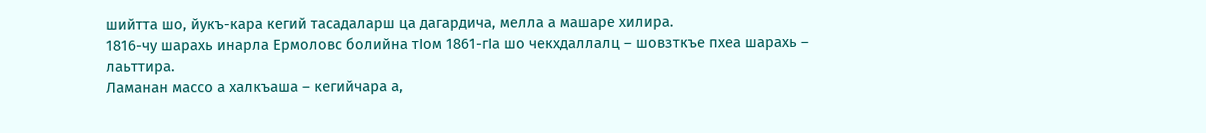шийтта шо, йукъ-кара кегий тасадаларш ца дагардича, мелла а машаре хилира.
1816-чу шарахь инарла Ермоловс болийна тIом 1861-гIа шо чекхдаллалц – шовзткъе пхеа шарахь – лаьттира.
Ламанан массо а халкъаша – кегийчара а,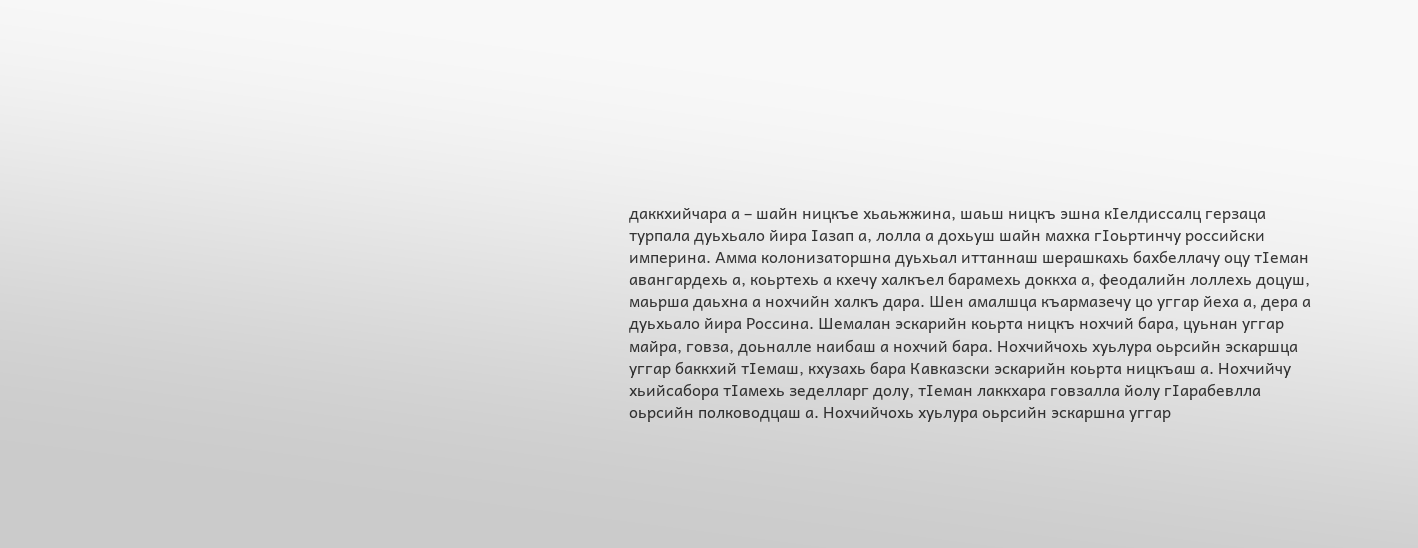даккхийчара а – шайн ницкъе хьаьжжина, шаьш ницкъ эшна кIелдиссалц герзаца турпала дуьхьало йира Iазап а, лолла а дохьуш шайн махка гIоьртинчу российски империна. Амма колонизаторшна дуьхьал иттаннаш шерашкахь бахбеллачу оцу тIеман авангардехь а, коьртехь а кхечу халкъел барамехь доккха а, феодалийн лоллехь доцуш, маьрша даьхна а нохчийн халкъ дара. Шен амалшца къармазечу цо уггар йеха а, дера а дуьхьало йира Россина. Шемалан эскарийн коьрта ницкъ нохчий бара, цуьнан уггар майра, говза, доьналле наибаш а нохчий бара. Нохчийчохь хуьлура оьрсийн эскаршца уггар баккхий тIемаш, кхузахь бара Кавказски эскарийн коьрта ницкъаш а. Нохчийчу хьийсабора тIамехь зеделларг долу, тIеман лаккхара говзалла йолу гIарабевлла оьрсийн полководцаш а. Нохчийчохь хуьлура оьрсийн эскаршна уггар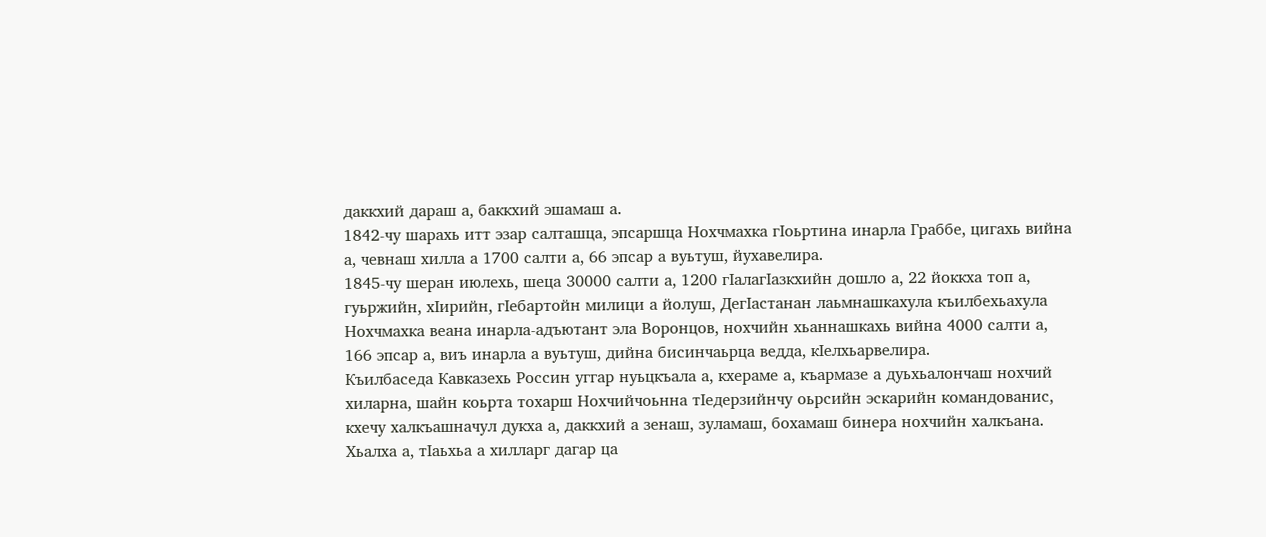даккхий дараш а, баккхий эшамаш а.
1842-чу шарахь итт эзар салташца, эпсаршца Нохчмахка гIоьртина инарла Граббе, цигахь вийна а, чевнаш хилла а 1700 салти а, 66 эпсар а вуьтуш, йухавелира.
1845-чу шеран июлехь, шеца 30000 салти а, 1200 гIалагIазкхийн дошло а, 22 йоккха топ а, гуьржийн, хIирийн, гIебартойн милици а йолуш, ДегIастанан лаьмнашкахула къилбехьахула Нохчмахка веана инарла-адъютант эла Воронцов, нохчийн хьаннашкахь вийна 4000 салти а, 166 эпсар а, виъ инарла а вуьтуш, дийна бисинчаьрца ведда, кIелхьарвелира.
Къилбаседа Кавказехь Россин уггар нуьцкъала а, кхераме а, къармазе а дуьхьалончаш нохчий хиларна, шайн коьрта тохарш Нохчийчоьнна тIедерзийнчу оьрсийн эскарийн командованис, кхечу халкъашначул дукха а, даккхий а зенаш, зуламаш, бохамаш бинера нохчийн халкъана. Хьалха а, тIаьхьа а хилларг дагар ца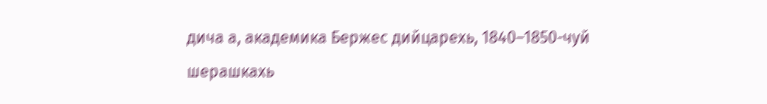дича а, академика Бержес дийцарехь, 1840–1850-чуй шерашкахь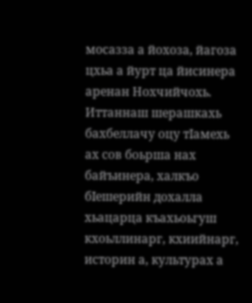мосазза а йохоза, йагоза цхьа а йурт ца йисинера аренан Нохчийчохь. Иттаннаш шерашкахь бахбеллачу оцу тIамехь ах сов боьрша нах байъинера, халкъо бIешерийн дохалла хьацарца къахьоьгуш кхоьллинарг, кхиийнарг, историн а, культурах а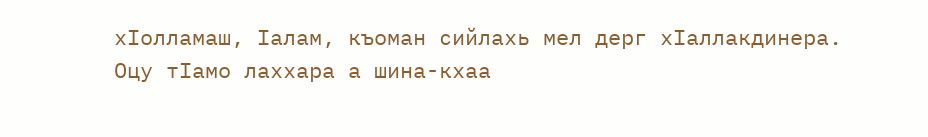хIолламаш, Iалам, къоман сийлахь мел дерг хIаллакдинера. Оцу тIамо лаххара а шина-кхаа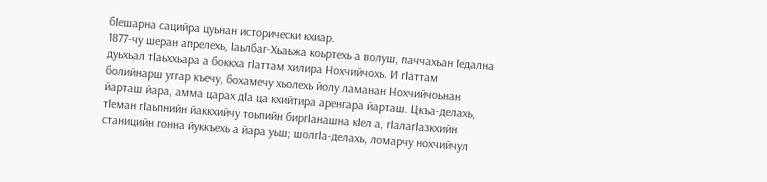бIешарна сацийра цуьнан исторически кхиар.
1877-чу шеран апрелехь, Iаьлбаг-Хьаьжа коьртехь а волуш, паччахьан Iедална дуьхьал тIаьххьара а боккха гIаттам хилира Нохчийчохь. И гIаттам болийнарш уггар къечу, бохамечу хьолехь йолу ламанан Нохчийчоьнан йарташ йара, амма царах дIа ца кхийтира аренгара йарташ. Цкъа-делахь, тIеман гIаьпнийн йаккхийчу тоьпийн биргIанашна кIел а, гIалагIазкхийн станицийн гонна йуккъехь а йара уьш; шолгIа-делахь, ломарчу нохчийчул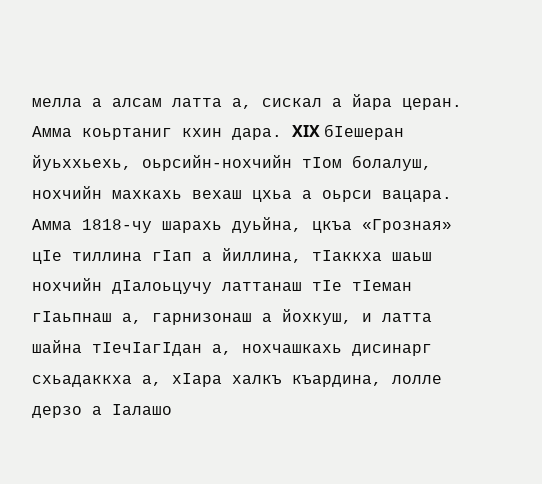мелла а алсам латта а, сискал а йара церан. Амма коьртаниг кхин дара. XIX бIешеран йуьххьехь, оьрсийн-нохчийн тIом болалуш, нохчийн махкахь вехаш цхьа а оьрси вацара. Амма 1818-чу шарахь дуьйна, цкъа «Грозная» цIе тиллина гIап а йиллина, тIаккха шаьш нохчийн дIалоьцучу латтанаш тIе тIеман гIаьпнаш а, гарнизонаш а йохкуш, и латта шайна тIечIагIдан а, нохчашкахь дисинарг схьадаккха а, хIара халкъ къардина, лолле дерзо а Iалашо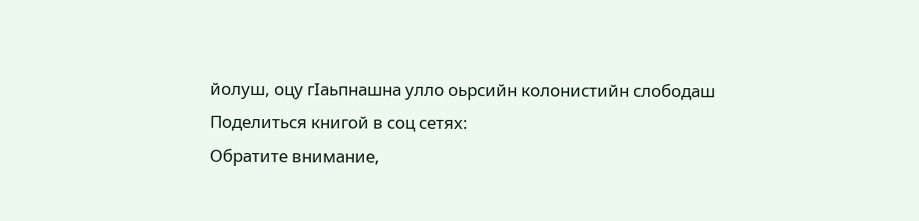йолуш, оцу гIаьпнашна улло оьрсийн колонистийн слободаш
Поделиться книгой в соц сетях:
Обратите внимание,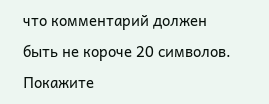что комментарий должен быть не короче 20 символов. Покажите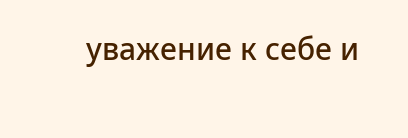уважение к себе и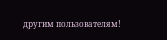другим пользователям!